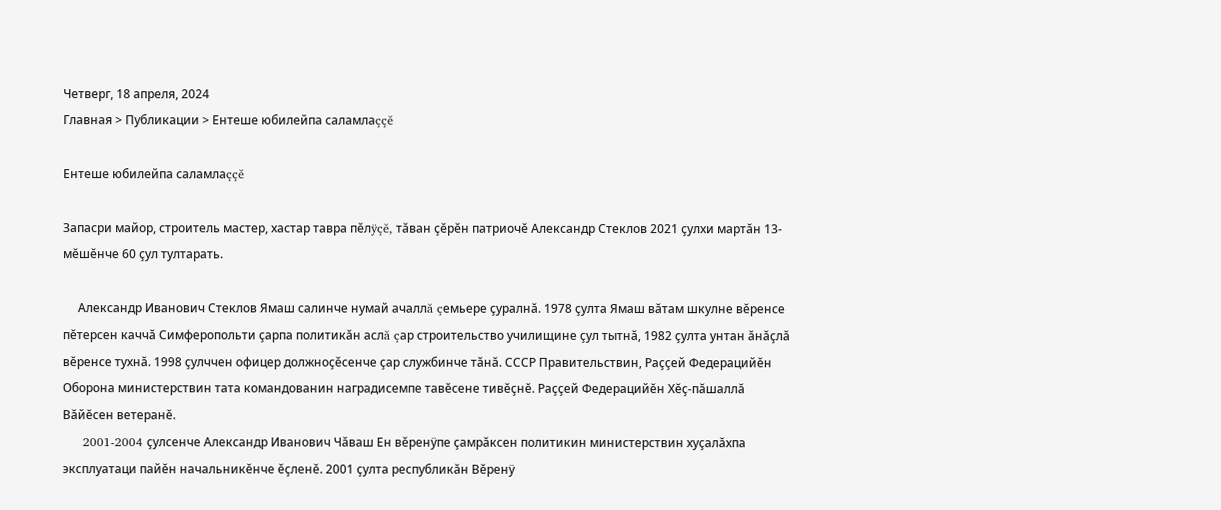Четверг, 18 апреля, 2024
Главная > Публикации > Ентеше юбилейпа саламлаççĕ

Ентеше юбилейпа саламлаççĕ

Запасри майор, строитель мастер, хастар тавра пĕлÿçĕ, тăван çĕрĕн патриочĕ Александр Стеклов 2021 çулхи мартăн 13-мĕшĕнче 60 çул тултарать.

     Александр Иванович Стеклов Ямаш салинче нумай ачаллă çемьере çуралнă. 1978 çулта Ямаш вăтам шкулне вĕренсе пĕтерсен каччă Симферопольти çарпа политикăн аслă çар строительство училищине çул тытнă, 1982 çулта унтан ăнăçлă вĕренсе тухнă. 1998 çулччен офицер должноçĕсенче çар службинче тăнă. СССР Правительствин, Раççей Федерацийĕн Оборона министерствин тата командованин наградисемпе тавĕсене тивĕçнĕ. Раççей Федерацийĕн Хĕç-пăшаллă Вăйĕсен ветеранĕ.
     2001-2004 çулсенче Александр Иванович Чăваш Ен вĕренÿпе çамрăксен политикин министерствин хуçалăхпа эксплуатаци пайĕн начальникĕнче ĕçленĕ. 2001 çулта республикăн Вĕренÿ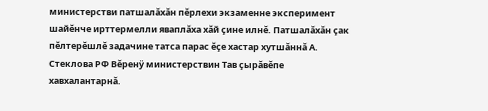министерстви патшалăхăн пĕрлехи экзаменне эксперимент шайĕнче ирттермелли яваплăха хăй çине илнĕ. Патшалăхăн çак пĕлтерĕшлĕ задачине татса парас ĕçе хастар хутшăннă А. Стеклова РФ Вĕренÿ министерствин Тав çырăвĕпе хавхалантарнă.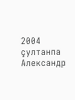2004 çултанпа Александр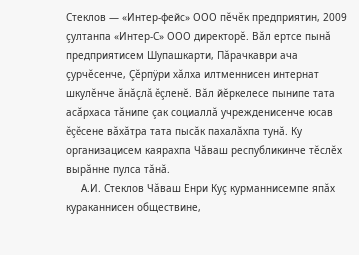Стеклов — «Интер-фейс» ООО пĕчĕк предприятин, 2009 çултанпа «Интер-С» ООО директорĕ. Вăл ертсе пынă предприятисем Шупашкарти, Пăрачкаври ача çурчĕсенче, Çĕрпÿри хăлха илтменнисен интернат шкулĕнче ăнăçлă ĕçленĕ. Вăл йĕркелесе пынипе тата асăрхаса тăнипе çак социаллă учрежденисенче юсав ĕçĕсене вăхăтра тата пысăк пахалăхпа тунă. Ку организацисем каярахпа Чăваш республикинче тĕслĕх вырăнне пулса тăнă.
     А.И. Стеклов Чăваш Енри Куç курманнисемпе япăх кураканнисен обществине,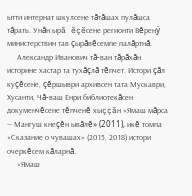ытти интернат шкулсене тăтăшах пулăшса тăрать. Унăн ырă ĕçĕсене регионти Вĕренÿ министерствин тав çырăвĕсемпе палăртнă.
     Александр Иванович тă-ван тăрăхăн историне хастар та тухăçлă тĕпчет. Истори çăл куçĕсене, çĕршыври архивсен тата Мускаври, Хусанти, Чă-ваш Енри библиотекăсен докуменчĕсене тĕпченĕ хыççăн «Ямаш мăрса — Мангуш кнеçĕн ывăлĕ» (2011), икĕ томпа «Сказание о чувашах» (2015, 2018) истори очеркĕсем кăларнă.
     «Ямаш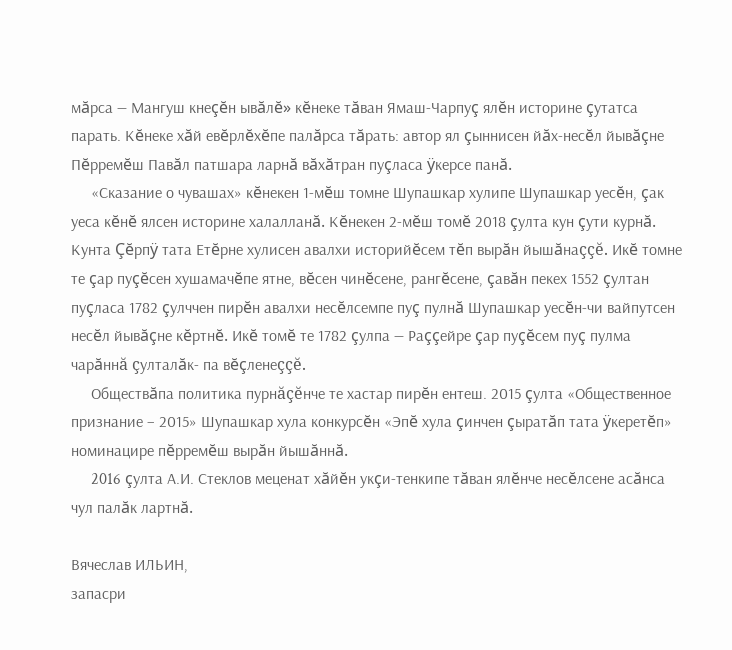мăрса — Мангуш кнеçĕн ывăлĕ» кĕнеке тăван Ямаш-Чарпуç ялĕн историне çутатса парать. Кĕнеке хăй евĕрлĕхĕпе палăрса тăрать: автор ял çыннисен йăх-несĕл йывăçне Пĕрремĕш Павăл патшара ларнă вăхăтран пуçласа ÿкерсе панă.
     «Сказание о чувашах» кĕнекен 1-мĕш томне Шупашкар хулипе Шупашкар уесĕн, çак уеса кĕнĕ ялсен историне халалланă. Кĕнекен 2-мĕш томĕ 2018 çулта кун çути курнă. Кунта Çĕрпÿ тата Етĕрне хулисен авалхи историйĕсем тĕп вырăн йышăнаççĕ. Икĕ томне те çар пуçĕсен хушамачĕпе ятне, вĕсен чинĕсене, рангĕсене, çавăн пекех 1552 çултан пуçласа 1782 çулччен пирĕн авалхи несĕлсемпе пуç пулнă Шупашкар уесĕн-чи вайпутсен несĕл йывăçне кĕртнĕ. Икĕ томĕ те 1782 çулпа — Раççейре çар пуçĕсем пуç пулма чарăннă çулталăк- па вĕçленеççĕ.
     Обществăпа политика пурнăçĕнче те хастар пирĕн ентеш. 2015 çулта «Общественное признание – 2015» Шупашкар хула конкурсĕн «Эпĕ хула çинчен çыратăп тата ÿкеретĕп» номинацире пĕрремĕш вырăн йышăннă.
     2016 çулта А.И. Стеклов меценат хăйĕн укçи-тенкипе тăван ялĕнче несĕлсене асăнса чул палăк лартнă.

Вячеслав ИЛЬИН,
запасри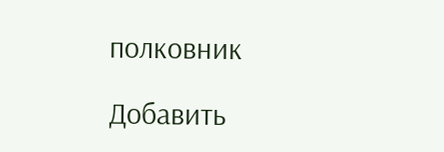полковник

Добавить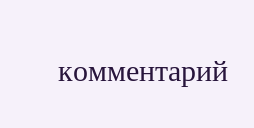комментарий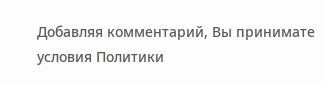Добавляя комментарий, Вы принимате условия Политики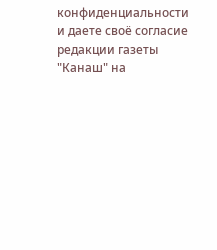конфиденциальности и даете своё согласие редакции газеты "Канаш" на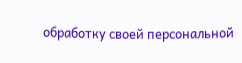обработку своей персональной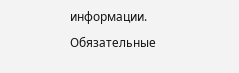информации. Обязательные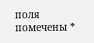поля помечены *